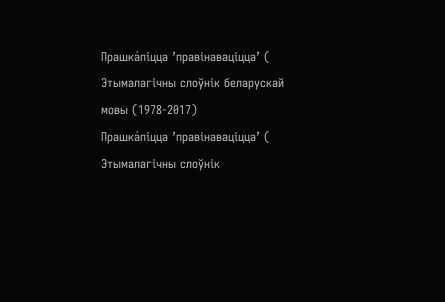Прашка́піцца ’правінаваціцца’ (
Этымалагічны слоўнік беларускай мовы (1978-2017)
Прашка́піцца ’правінаваціцца’ (
Этымалагічны слоўнік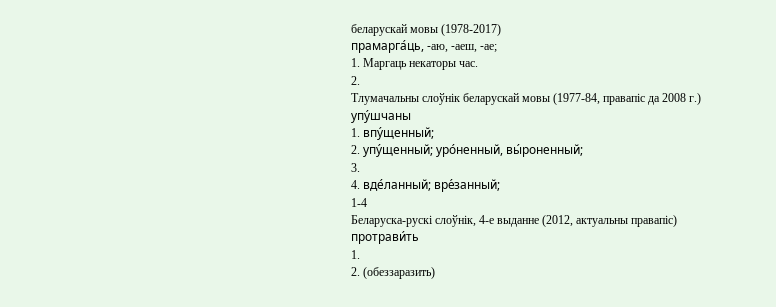беларускай мовы (1978-2017)
прамарга́ць, ‑аю, ‑аеш, ‑ае;
1. Маргаць некаторы час.
2.
Тлумачальны слоўнік беларускай мовы (1977-84, правапіс да 2008 г.)
упу́шчаны
1. впу́щенный;
2. упу́щенный; уро́ненный, вы́роненный;
3.
4. вде́ланный; вре́занный;
1-4
Беларуска-рускі слоўнік, 4-е выданне (2012, актуальны правапіс)
протрави́ть
1.
2. (обеззаразить)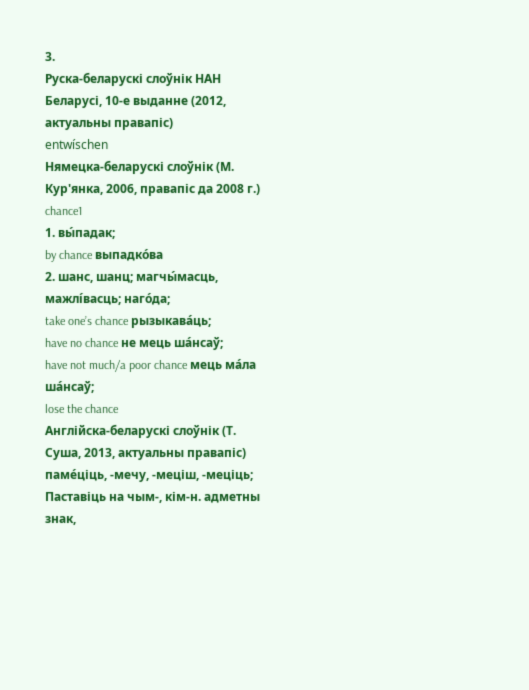3.
Руска-беларускі слоўнік НАН Беларусі, 10-е выданне (2012, актуальны правапіс)
entwíschen
Нямецка-беларускі слоўнік (М. Кур'янка, 2006, правапіс да 2008 г.)
chance1
1. вы́падак;
by chance выпадко́ва
2. шанс, шанц; магчы́масць, мажлі́васць; наго́да;
take one’s chance рызыкава́ць;
have no chance не мець ша́нсаў;
have not much/a poor chance мець ма́ла ша́нсаў;
lose the chance
Англійска-беларускі слоўнік (Т. Суша, 2013, актуальны правапіс)
паме́ціць, ‑мечу, ‑меціш, ‑меціць;
Паставіць на чым‑, кім‑н. адметны знак,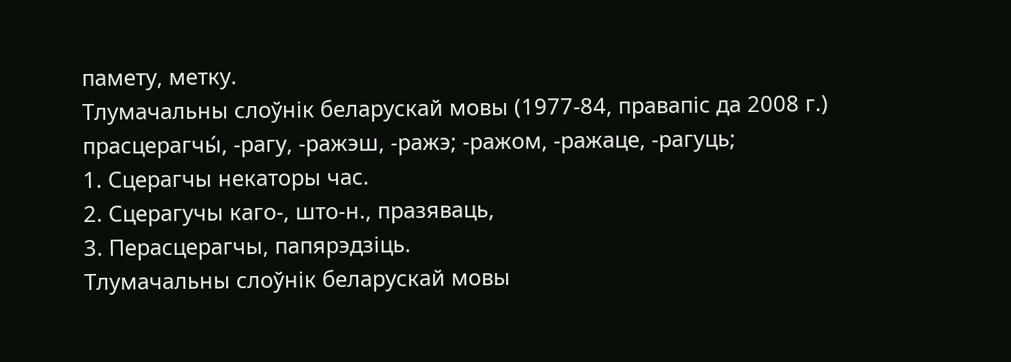памету, метку.
Тлумачальны слоўнік беларускай мовы (1977-84, правапіс да 2008 г.)
прасцерагчы́, ‑рагу, ‑ражэш, ‑ражэ; ‑ражом, ‑ражаце, ‑рагуць;
1. Сцерагчы некаторы час.
2. Сцерагучы каго‑, што‑н., празяваць,
3. Перасцерагчы, папярэдзіць.
Тлумачальны слоўнік беларускай мовы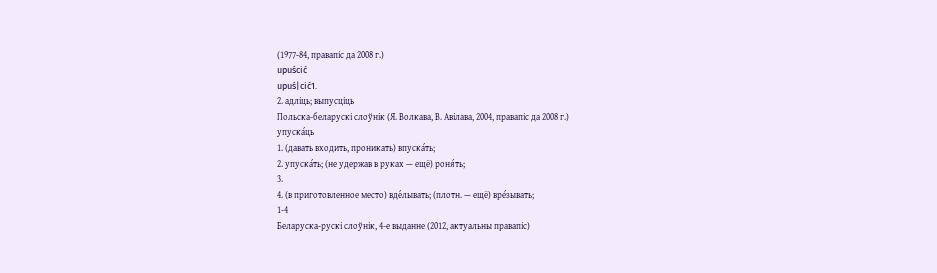(1977-84, правапіс да 2008 г.)
upuścić
upuś|cić1.
2. адліць; выпусціць
Польска-беларускі слоўнік (Я. Волкава, В. Авілава, 2004, правапіс да 2008 г.)
упуска́ць
1. (давать входить, проникать) впуска́ть;
2. упуска́ть; (не удержав в руках — ещё) роня́ть;
3.
4. (в приготовленное место) вде́лывать; (плотн. — ещё) вре́зывать;
1-4
Беларуска-рускі слоўнік, 4-е выданне (2012, актуальны правапіс)